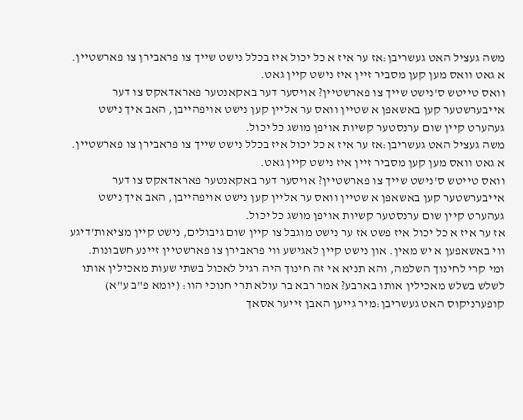משה געציל האט געשריבן:אז ער איז א כל יכול איז בכלל נישט שייך צו פראבירן צו פארשטיין. א גאט וואס מען קען מסביר זיין איז נישט קיין גאט.
וואס טייטש ס'נישט שייך צו פארשטיין? אויסער דער באקאנטער פאראדאקס צו דער אייבערשטער קען באשאפן א שטיין וואס ער אליין קען נישט אויפהייבן, האב איך נישט געהערט קיין שום ערנסטער קשיות אויפן מושג כל יכול.
משה געציל האט געשריבן:אז ער איז א כל יכול איז בכלל נישט שייך צו פראבירן צו פארשטיין. א גאט וואס מען קען מסביר זיין איז נישט קיין גאט.
וואס טייטש ס'נישט שייך צו פארשטיין? אויסער דער באקאנטער פאראדאקס צו דער אייבערשטער קען באשאפן א שטיין וואס ער אליין קען נישט אויפהייבן, האב איך נישט געהערט קיין שום ערנסטער קשיות אויפן מושג כל יכול.
אז ער איז א כל יכול איז פשט אז ער נישט מוגבל צו קיין שום גיבולים, נישט קיין מציאות'דיגע ווי באשאפען א יש מאין. און נישט קיין לאגישע ווי פראבירן צו פארשטיין זיינע חשבונות.
ומי קרי לחינוך השלמה, והא תניא אי זה חינוך היה רגיל לאכול בשתי שעות מאכילין אותו לשלש בשלש מאכילין אותו בארבע? אמר רבא בר עולא תרי חנוכי הוו: (יומא פ"ב ע"א)
קופערניקוס האט געשריבן:מיר גייען האבן זייער אסאך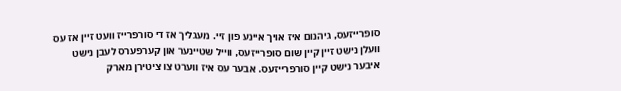סופרייזעס, גיהנום איז אויך איינע פון זיי. מעגליך אז די סורפרייז וועט זיין אז עס וועלן נישט זיין קיין שום סופרייזעס, ווייל שטיינער און קערפערס לעבן נישט איבער נישט קיין סורפרייזעס. אבער עס איז ווערט צו ציטירן מארק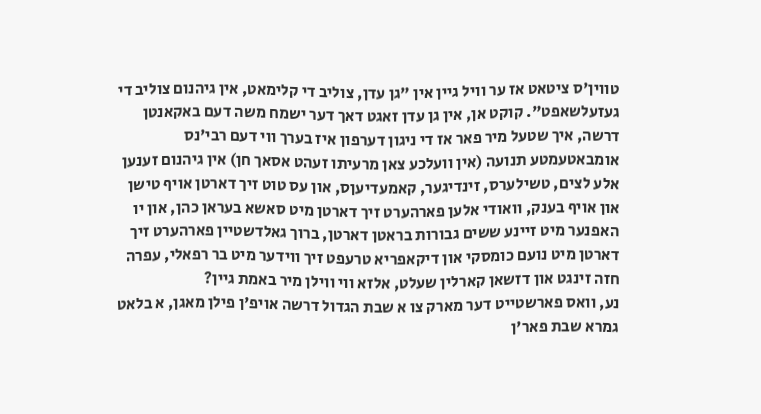טווין'ס ציטאט אז ער וויל גיין אין "גן עדן, צוליב די קלימאט, אין גיהנום צוליב די געזעלשאפט". קוקט אן, אין גן עדן זאגט דאך דער ישמח משה דעם באקאנטן דרשה, איך שטעל מיר פאר אז די ניגון דערפון איז בערך ווי דעם רבי'נס אומבאטעמטע תנועה (אין וועלכע צאן מרעיתו זעהט אסאך חן) אין גיהנום זענען אלע לצים, טשילערס, זינדיגער, קאמעדיעןס, און עס טוט זיך דארטן אויף טישן און אויף בענק, וואודי אלען פארהערט זיך דארטן מיט סאשא בעראן כהן, און יו האפנער מיט זיינע ששים גבורות בראטן דארטן, ברוך גאלדשטיין פארהערט זיך דארטן מיט נועם כומסקי און דיקאפריא טרעפט זיך ווידער מיט בר רפאלי, עפרה חזה זינגט און דזשאן קארלין שעלט, אלזא ווי ווילן מיר באמת גיין?
נע, וואס פארשטייט דער מארק צו א שבת הגדול דרשה אויפ'ן פילן מאגן, א בלאט גמרא שבת פאר'ן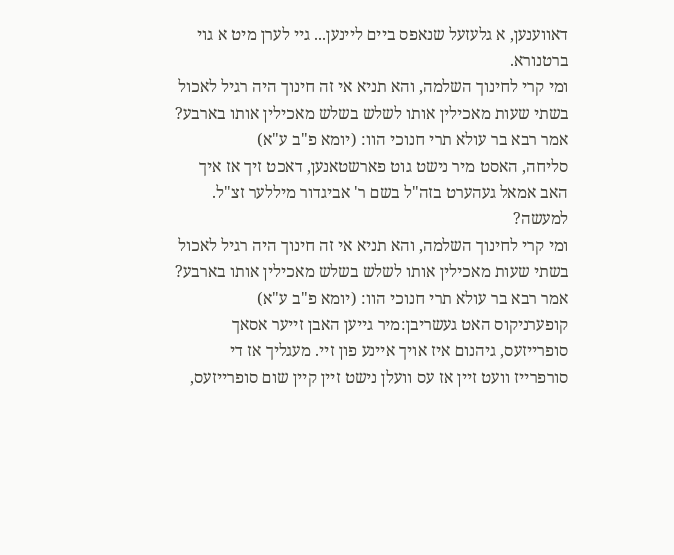דאווענען, א גלעזעל שנאפס ביים ליינען... גיי לערן מיט א גוי ברטנורא.
ומי קרי לחינוך השלמה, והא תניא אי זה חינוך היה רגיל לאכול בשתי שעות מאכילין אותו לשלש בשלש מאכילין אותו בארבע? אמר רבא בר עולא תרי חנוכי הוו: (יומא פ"ב ע"א)
סליחה, האסט מיר נישט גוט פארשטאנען, דאכט זיך אז איך האב אמאל געהערט בזה"ל בשם ר' אביגדור מיללער זצ"ל. למעשה?
ומי קרי לחינוך השלמה, והא תניא אי זה חינוך היה רגיל לאכול בשתי שעות מאכילין אותו לשלש בשלש מאכילין אותו בארבע? אמר רבא בר עולא תרי חנוכי הוו: (יומא פ"ב ע"א)
קופערניקוס האט געשריבן:מיר גייען האבן זייער אסאך סופרייזעס, גיהנום איז אויך איינע פון זיי. מעגליך אז די סורפרייז וועט זיין אז עס וועלן נישט זיין קיין שום סופרייזעס,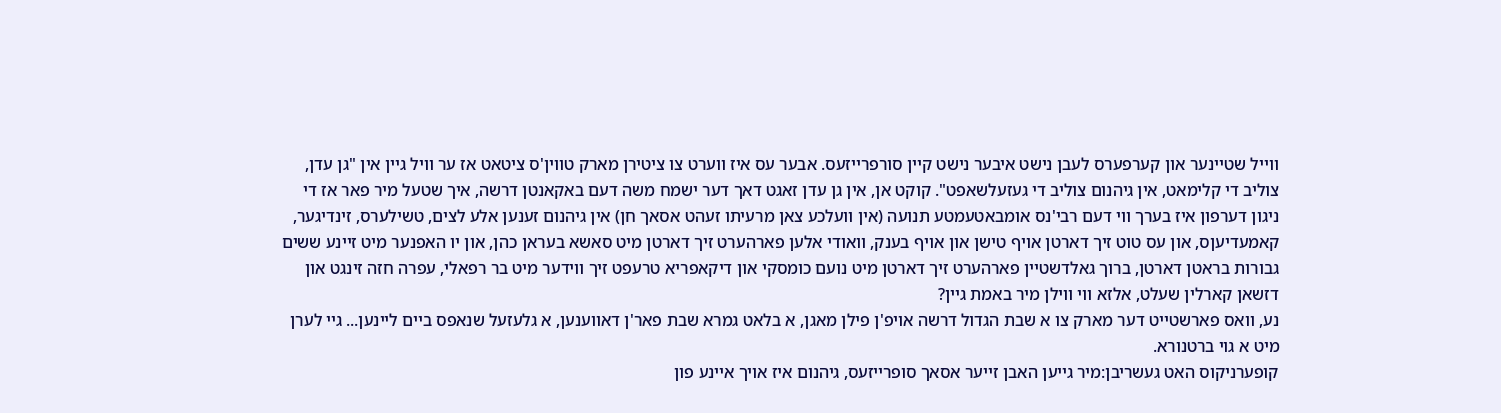ווייל שטיינער און קערפערס לעבן נישט איבער נישט קיין סורפרייזעס. אבער עס איז ווערט צו ציטירן מארק טווין'ס ציטאט אז ער וויל גיין אין "גן עדן, צוליב די קלימאט, אין גיהנום צוליב די געזעלשאפט". קוקט אן, אין גן עדן זאגט דאך דער ישמח משה דעם באקאנטן דרשה, איך שטעל מיר פאר אז די ניגון דערפון איז בערך ווי דעם רבי'נס אומבאטעמטע תנועה (אין וועלכע צאן מרעיתו זעהט אסאך חן) אין גיהנום זענען אלע לצים, טשילערס, זינדיגער, קאמעדיעןס, און עס טוט זיך דארטן אויף טישן און אויף בענק, וואודי אלען פארהערט זיך דארטן מיט סאשא בעראן כהן, און יו האפנער מיט זיינע ששים גבורות בראטן דארטן, ברוך גאלדשטיין פארהערט זיך דארטן מיט נועם כומסקי און דיקאפריא טרעפט זיך ווידער מיט בר רפאלי, עפרה חזה זינגט און דזשאן קארלין שעלט, אלזא ווי ווילן מיר באמת גיין?
נע, וואס פארשטייט דער מארק צו א שבת הגדול דרשה אויפ'ן פילן מאגן, א בלאט גמרא שבת פאר'ן דאווענען, א גלעזעל שנאפס ביים ליינען... גיי לערן מיט א גוי ברטנורא.
קופערניקוס האט געשריבן:מיר גייען האבן זייער אסאך סופרייזעס, גיהנום איז אויך איינע פון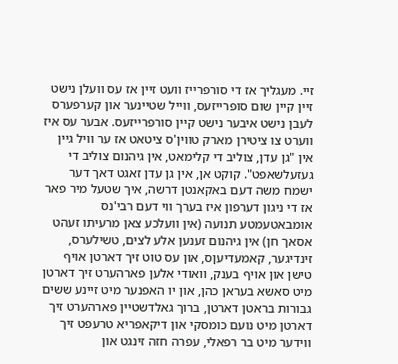זיי. מעגליך אז די סורפרייז וועט זיין אז עס וועלן נישט זיין קיין שום סופרייזעס, ווייל שטיינער און קערפערס לעבן נישט איבער נישט קיין סורפרייזעס. אבער עס איז ווערט צו ציטירן מארק טווין'ס ציטאט אז ער וויל גיין אין "גן עדן, צוליב די קלימאט, אין גיהנום צוליב די געזעלשאפט". קוקט אן, אין גן עדן זאגט דאך דער ישמח משה דעם באקאנטן דרשה, איך שטעל מיר פאר אז די ניגון דערפון איז בערך ווי דעם רבי'נס אומבאטעמטע תנועה (אין וועלכע צאן מרעיתו זעהט אסאך חן) אין גיהנום זענען אלע לצים, טשילערס, זינדיגער, קאמעדיעןס, און עס טוט זיך דארטן אויף טישן און אויף בענק, וואודי אלען פארהערט זיך דארטן מיט סאשא בעראן כהן, און יו האפנער מיט זיינע ששים גבורות בראטן דארטן, ברוך גאלדשטיין פארהערט זיך דארטן מיט נועם כומסקי און דיקאפריא טרעפט זיך ווידער מיט בר רפאלי, עפרה חזה זינגט און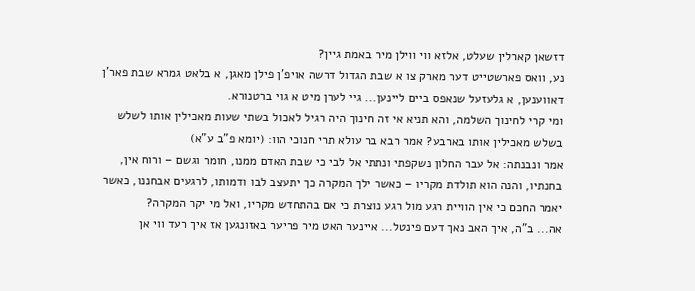דזשאן קארלין שעלט, אלזא ווי ווילן מיר באמת גיין?
נע, וואס פארשטייט דער מארק צו א שבת הגדול דרשה אויפ'ן פילן מאגן, א בלאט גמרא שבת פאר'ן דאווענען, א גלעזעל שנאפס ביים ליינען... גיי לערן מיט א גוי ברטנורא.
ומי קרי לחינוך השלמה, והא תניא אי זה חינוך היה רגיל לאכול בשתי שעות מאכילין אותו לשלש בשלש מאכילין אותו בארבע? אמר רבא בר עולא תרי חנוכי הוו: (יומא פ"ב ע"א)
אמר ונבנתה: אל עבר החלון נשקפתי ונתתי אל לבי כי שבת האדם ממנו, חומר וגשם – ורוח אין, בחנתיו, והנה הוא תולדת מקריו – כאשר ילך המקרה כך יתעצב לבו ודמותו, לרגעים אבחננו, כאשר יאמר החכם כי אין הוויית רגע מול רגע נוצרת כי אם בהתחדש מקריו, ואל מי יקר המקרה?
אה... ב"ה, איך האב נאך דעם פינטל... איינער האט מיר פריער באזונגען אז איך רעד ווי אן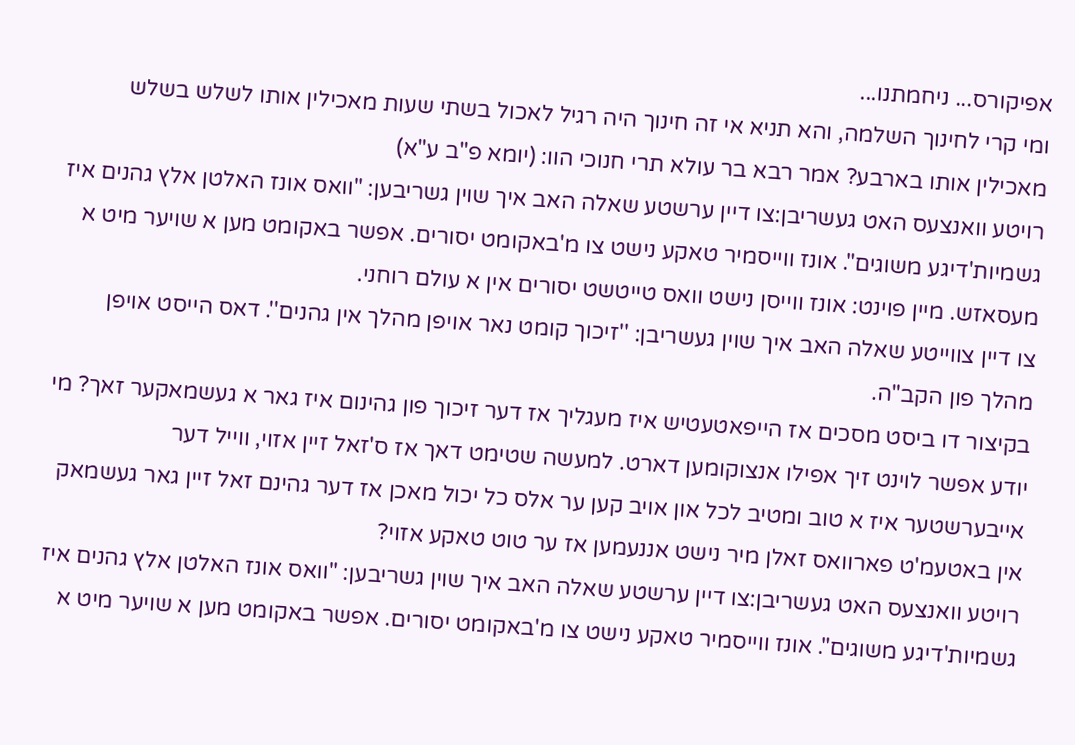אפיקורס... ניחמתנו...
ומי קרי לחינוך השלמה, והא תניא אי זה חינוך היה רגיל לאכול בשתי שעות מאכילין אותו לשלש בשלש מאכילין אותו בארבע? אמר רבא בר עולא תרי חנוכי הוו: (יומא פ"ב ע"א)
רויטע וואנצעס האט געשריבן:צו דיין ערשטע שאלה האב איך שוין גשריבען: "וואס אונז האלטן אלץ גהנים איז גשמיות'דיגע משוגים". אונז ווייסמיר טאקע נישט צו מ'באקומט יסורים. אפשר באקומט מען א שויער מיט א מעסאזש. מיין פוינט: אונז ווייסן נישט וואס טייטשט יסורים אין א עולם רוחני.
צו דיין צווייטע שאלה האב איך שוין געשריבן: ''זיכוך קומט נאר אויפן מהלך אין גהנים''. דאס הייסט אויפן מהלך פון הקב"ה.
בקיצור דו ביסט מסכים אז הייפאטעטיש איז מעגליך אז דער זיכוך פון גהינום איז גאר א געשמאקער זאך? מי יודע אפשר לוינט זיך אפילו אנצוקומען דארט. למעשה שטימט דאך אז ס'זאל זיין אזוי, ווייל דער אייבערשטער איז א טוב ומטיב לכל און אויב קען ער אלס כל יכול מאכן אז דער גהינם זאל זיין גאר געשמאק אין באטעמ'ט פארוואס זאלן מיר נישט אננעמען אז ער טוט טאקע אזוי?
רויטע וואנצעס האט געשריבן:צו דיין ערשטע שאלה האב איך שוין גשריבען: "וואס אונז האלטן אלץ גהנים איז גשמיות'דיגע משוגים". אונז ווייסמיר טאקע נישט צו מ'באקומט יסורים. אפשר באקומט מען א שויער מיט א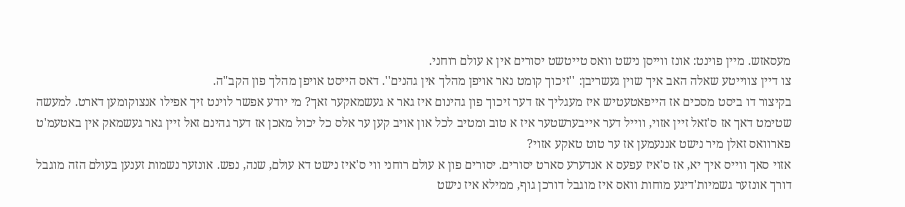מעסאזש. מיין פוינט: אונז ווייסן נישט וואס טייטשט יסורים אין א עולם רוחני.
צו דיין צווייטע שאלה האב איך שוין געשריבן: ''זיכוך קומט נאר אויפן מהלך אין גהנים''. דאס הייסט אויפן מהלך פון הקב"ה.
בקיצור דו ביסט מסכים אז הייפאטעטיש איז מעגליך אז דער זיכוך פון גהינום איז גאר א געשמאקער זאך? מי יודע אפשר לוינט זיך אפילו אנצוקומען דארט. למעשה שטימט דאך אז ס'זאל זיין אזוי, ווייל דער אייבערשטער איז א טוב ומטיב לכל און אויב קען ער אלס כל יכול מאכן אז דער גהינם זאל זיין גאר געשמאק אין באטעמ'ט פארוואס זאלן מיר נישט אננעמען אז ער טוט טאקע אזוי?
אזוי סאך ווייס איך יא, אז ס'איז עפעס א אנדערע סארט יסורים. יסורים פון א עולם רוחני ווי ס'איז נישט דא עולם, שנה, נפש. אונזער נשמות זענען בעולם הזה מוגבל דורך אונזער גשמיות'דיגע מוחות וואס איז מוגבל דורכן גוף, ממילא איז נישט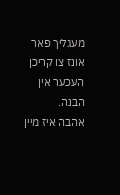מעגליך פאר אונז צו קריכן העכער אין הבנה.
אהבה איז מיין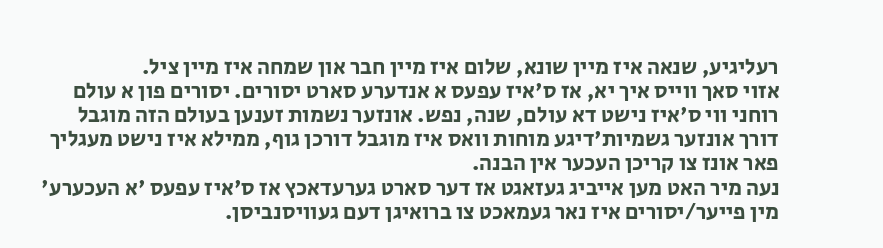רעליגיע, שנאה איז מיין שונא, שלום איז מיין חבר און שמחה איז מיין ציל.
אזוי סאך ווייס איך יא, אז ס'איז עפעס א אנדערע סארט יסורים. יסורים פון א עולם רוחני ווי ס'איז נישט דא עולם, שנה, נפש. אונזער נשמות זענען בעולם הזה מוגבל דורך אונזער גשמיות'דיגע מוחות וואס איז מוגבל דורכן גוף, ממילא איז נישט מעגליך פאר אונז צו קריכן העכער אין הבנה.
נעה מיר האט מען אייביג געזאגט אז דער סארט גערעדאכץ אז ס'איז עפעס 'א העכערע' מין פייער/יסורים איז נאר געמאכט צו ברואיגן דעם געוויסנביסן.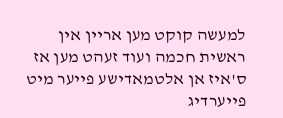למעשה קוקט מען אריין אין ראשית חכמה ועוד זעהט מען אז ס'איז אן אלטמאדישע פייער מיט פייערדיג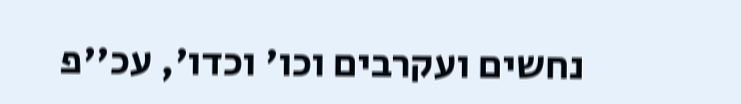נחשים ועקרבים וכו' וכדו', עכ''פ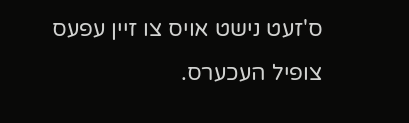ס'זעט נישט אויס צו זיין עפעס צופיל העכערס.